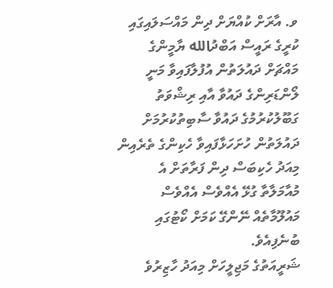ވ. އާރަށް ކުއްޔަށް ދިން މައްސަލައިގައި ކުރީގެ ރައީސް އަބްދުالله ޔާމީންގެ މައްޗަށް ދައުލަތުން އުފުލާފައިވާ މަނީ ލޯންޑަރިންގެ ދައުވާ އާއި ރިޝްވަތު ގަބޫލުކުރުމުގެ ދައުވާ ސާބިތުކުރުމަށް ދައުލަތުން ހުށަހަޅާފައިވާ ހެކިންގެ ތެރެއިން މިއަދު ހެކިބަސް ދިން ފަރާތަށް އެ މުއާމަލާތާ ގުޅޭ އެއްވެސް އެއްވެސް މައުލޫމާތެއް ނޭންގޭ ކަމަށް ކޯޓުގައި ބުނެފިއެވެ.
ޝަރީއަތުގެ މަޖިލީހަށް މިއަދު ހާޒިރުވެ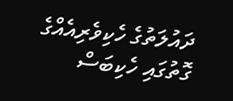ދައުލަތުގެ ހެކިވެރިއެއްގެ ގޮތުގައި ހެކިބަސް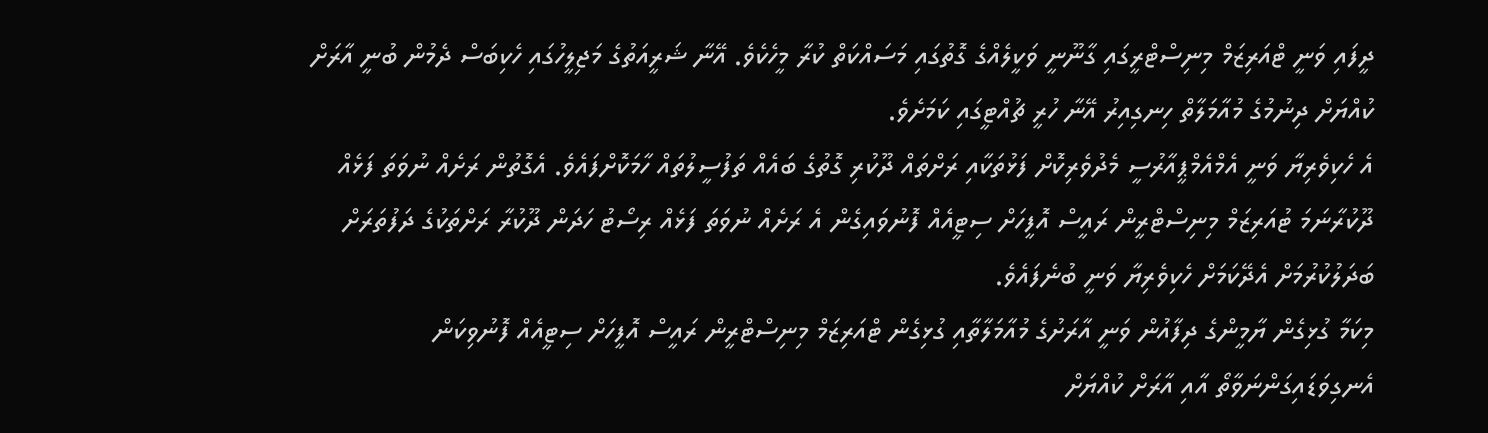ދީފައި ވަނީ ޓްއަރިޒަމް މިނިސްޓްރީގައި ގާނޫނީ ވަކީލެއްގެ ގޮތުގައި މަސައްކަތް ކުރާ މީހެކެވެ. އޭނާ ޝަރީއަތުގެ މަޖިލީހުގައި ހެކިބަސް ދެމުން ބުނީ އާރަށް ކުއްޔަށް ދިނުމުގެ މުއާމަލާތް ހިނގިއިރު އޭނާ ހުރީ ޗުއްޓީގައި ކަމަށެވެ.
އެ ހެކިވެރިޔާ ވަނީ އެމްއެމްޕީއާރުސީ މެދުވެރިކޮށް ފަޅުތަކާއި ރަށްތައް ދޫކުރި ގޮތުގެ ބައެއް ތަފުސީލުތައް ހާމަކޮށްފައެވެ. އެގޮތުން ރަށެއް ނުވަތަ ފަޅެއް ދޫކުރާނަމަ ޓުއަރިޒަމް މިނިސްޓްރީން ރައީސް އޮފީހަށް ސިޓީއެއް ފޮނުވައިގެން އެ ރަށެއް ނުވަތަ ފަޅެއް ރިސޯޓު ހަދަން ދޫކުރާ ރަށްތަކުގެ ދަފުތަރަށް ބަދަލުކުރުމަށް އެދޭކަމަށް ހެކިވެރިޔާ ވަނީ ބުނެފައެވެ.
މިކަމާ ގުޅިގެން ޔާމީންގެ ދިފާއުން ވަނީ އާރަށުގެ މުއާމަލާތާއި ގުޅިގެން ޓްއަރިޒަމް މިނިސްޓްރީން ރައީސް އޮފީހަށް ސިޓީއެއް ފޮނުވިކަން އެނގިވަޑައިގަންނަވާތޯ އާއި އާރަށް ކުއްޔަށް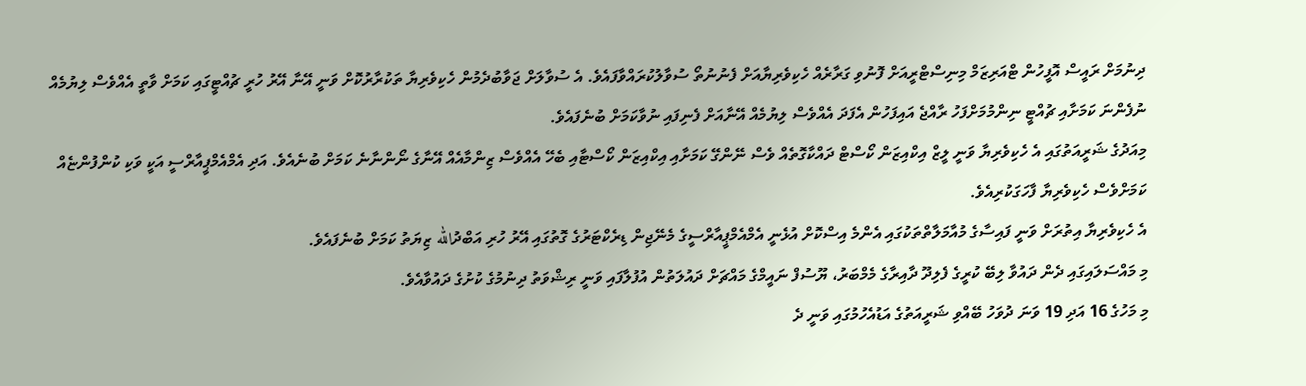ދިނުމަށް ރައީސް އޮފީހުން ޓްއަރިޒަމް މިނިސްޓްރީއަށް ފޮނުވި ގަރާރެއް ހެކިވެރިޔާއަށް ފެނުނުތޯ ސުވާލުކުރައްވާފައެވެ. އެ ސުވާލަށް ޖަވާބުދެމުން ހެކިވެރިޔާ ތަކުރާރުކޮށް ވަނީ އޭނާ އޭރު ހުރީ ޗުއްޓީގައި ކަމަށް ވާތީ އެއްވެސް ލިޔުމެއް ނުފެންނަ ކަމަށާއި ޗުއްޓީ ނިންމުމަށްފަހު ރާއްޖެ އައިފަހުން އެފަދަ އެއްވެސް ލިޔުމެއް އޭނާއަށް ފެނިފައި ނުވާކަމަށް ބުނެފައެވެ.
މިއަދުގެ ޝަރީއަތުގައި އެ ހެކިވެރިޔާ ވަނީ ލީޒް އިކްއިޒަން ކޯސްޓް ދައްކާގޮތެއް ވެސް ނޭންގޭ ކަމަށާއި އިކްއިޒަން ކޯސްޓާއި ބެހޭ އެއްވެސް ޒިންމާއެއް އޭނާގެ ނޯންނާނެ ކަމަށް ބުނެއެވެ. އަދި އެމްއެމްޕީއާރްސީ އަކީ ވަކި ކުންފުންޏެއް ކަމަށްވެސް ހެކިވެރިޔާ ފާހަގަކުރިއެވެ.
އެ ހެކިވެރިޔާ އިތުރަށް ވަނީ ފައިސާގެ މުއާމަލާތްތަކުގައި އެންމެ އިސްކޮށް އުޅެނީ އެމްއެމްޕީއާރްސީގެ މެނޭޖިން ޑިރެކްޓަރުގެ ގޮތުގައި އޭރު ހުރި އަބްދުالله ޒިޔަތު ކަމަށް ބުނެފައެވެ.
މި މައްސަލައިގައި ދެން ދައުވާ ލިބޭ ކުރީގެ ފެލިދޫ ދާއިރާގެ މެމްބަރު، ޔޫސުފް ނައީމްގެ މައްޗަށް ދައުލަތުން އުފުލާފައި ވަނީ ރިޝްވަތު ދިނުމުގެ ކުށުގެ ދައުވާއެވެ.
މި މަހުގެ 16 އަދި 19 ވަނަ ދުވަހު ބޭއްވި ޝަރީއަތުގެ އަޑުއެހުމުގައި ވަނީ ދެ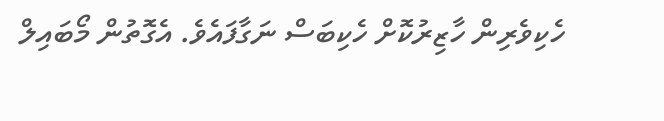ހެކިވެރިން ހާޒިރުކޮށް ހެކިބަސް ނަގާފައެވެ. އެގޮތުން މޯބައިލް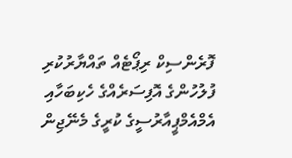ފޮރެންސިކް ރިޕޯޓެއް ތައްޔާރުކުރި ފުލުހުންގެ އޮފިސަރެއްގެ ހެކިބަހާއި އެމްއެމްޕީއާރުސީގެ ކުރީގެ މެނޭޖިން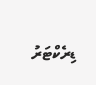ޑިރެކްޓަރު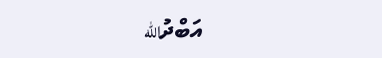އަބްދުالله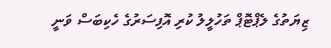ޒިޔަތުގެ ލެޕްޓޮޕް ތަހުލީލު ކުރި އޮފިސަރުގެ ހެކިބަސް ވަނީ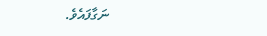ނަގާފައެވެ.